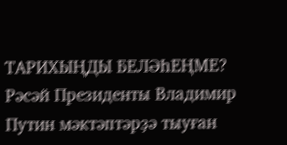ТАРИХЫҢДЫ БЕЛӘҺЕҢМЕ?
Рәсәй Президенты Владимир Путин мәктәптәрҙә тыуған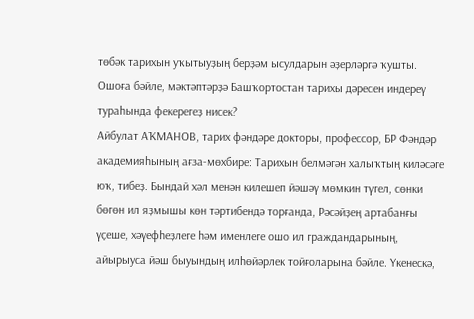төбәк тарихын уҡытыуҙың берҙәм ысулдарын әҙерләргә ҡушты. Ошоға бәйле, мәктәптәрҙә Башҡортостан тарихы дәресен индереү тураһында фекерегеҙ нисек?
Айбулат АҠМАНОВ, тарих фәндәре докторы, профессор, БР Фәндәр академияһының ағза-мөхбире: Тарихын белмәгән халыҡтың киләсәге юҡ, тибеҙ. Бындай хәл менән килешеп йәшәү мөмкин түгел, сөнки бөгөн ил яҙмышы көн тәртибендә торғанда, Рәсәйҙең артабанғы үҫеше, хәүефһеҙлеге һәм именлеге ошо ил граждандарының, айырыуса йәш быуындың илһөйәрлек тойғоларына бәйле. Үкенескә,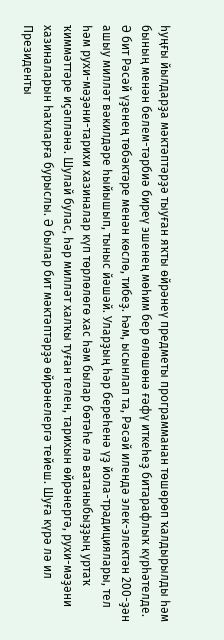һуңғы йылдарҙа мәктәптәрҙә тыуған яҡты өйрәнеү предметы программанан төшөрөп ҡалдырылды һәм бының менән белем-тәрбиә биреү эшенең мөһим бер өлөшөнә ғәфү иткеһеҙ битарафлыҡ күрһәтелде. Ә бит Рәсәй үҙенең төбәктәре менән көслө, тибеҙ. Һәм, ысынлап та, Рәсәй илендә элек-электән 200-ҙән ашыу милләт вәкилдәре һыйышып, тыныс йәшәй. Уларҙың һәр береһенә үҙ йола-традициялары, тел һәм рухи-мәҙәни-тарихи хазиналар күп төрлөлөгө хас һәм былар бөтәһе лә ватаныбыҙҙың уртаҡ ҡиммәттәре иҫәпләнә. Шулай булас, һәр милләт халҡы туған телен, тарихын өйрәнергә, рухи-мәҙәни хазиналарын һаҡларға бурыслы. Ә былар бит мәктәптәрҙә өйрәнелергә тейеш. Шуға күрә лә ил Президенты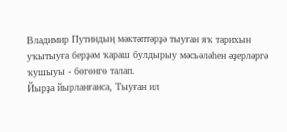Владимир Путиндың мәктәптәрҙә тыуған яҡ тарихын уҡытыуға берҙәм ҡараш булдырыу мәсьәләһен әҙерләргә ҡушыуы - бөгөнгө талап.
Йырҙа йырланғанса, Тыуған ил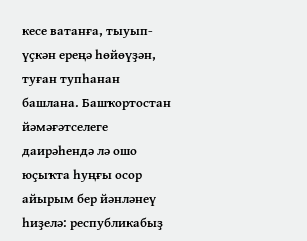кесе ватанға, тыуып-үҫкән ереңә һөйөүҙән, туған тупһанан башлана. Башҡортостан йәмәғәтселеге даирәһендә лә ошо юҫыҡта һуңғы осор айырым бер йәнләнеү һиҙелә: республикабыҙ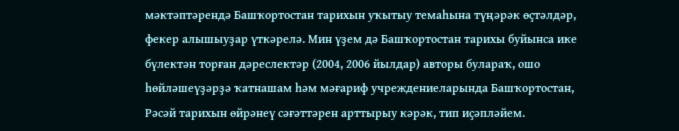мәктәптәрендә Башҡортостан тарихын уҡытыу темаһына түңәрәк өҫтәлдәр, фекер алышыуҙар үткәрелә. Мин үҙем дә Башҡортостан тарихы буйынса ике бүлектән торған дәреслектәр (2004, 2006 йылдар) авторы булараҡ, ошо һөйләшеүҙәрҙә ҡатнашам һәм мәғариф учреждениеларында Башҡортостан, Рәсәй тарихын өйрәнеү сәғәттәрен арттырыу кәрәк, тип иҫәпләйем.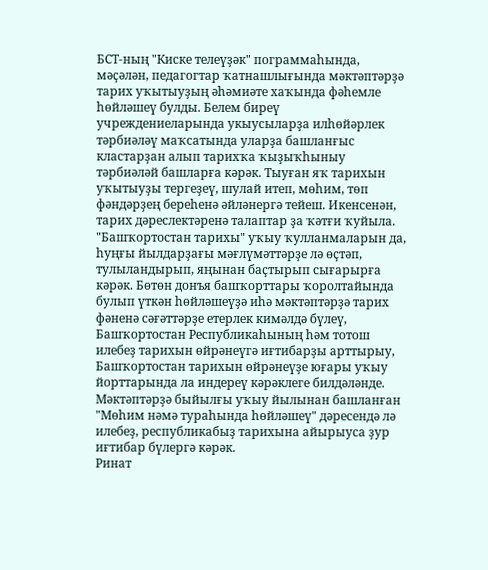БСТ-ның "Киске телеүҙәк" пограммаһында, мәҫәлән, педагогтар ҡатнашлығында мәктәптәрҙә тарих уҡытыуҙың әһәмиәте хаҡында фәһемле һөйләшеү булды. Белем биреү учреждениеларында укыусыларҙа илһөйәрлек тәрбиәләү маҡсатында уларҙа башланғыс кластарҙан алып тарихҡа ҡыҙыҡһыныу тәрбиәләй башларға кәрәк. Тыуған яҡ тарихын уҡытыуҙы тергеҙеү, шулай итеп, мөһим, төп фәндәрҙең береһенә әйләнергә тейеш. Икенсенән, тарих дәреслектәренә талаптар ҙа ҡәтғи ҡуйыла. "Башҡортостан тарихы" уҡыу ҡулланмаларын да, һуңғы йылдарҙағы мәғлүмәттәрҙе лә өҫтәп, тулыландырып, яңынан баҫтырып сығарырға кәрәк. Бөтөн донъя башҡорттары ҡоролтайында булып үткән һөйләшеүҙә иһә мәктәптәрҙә тарих фәненә сәғәттәрҙе етерлек кимәлдә бүлеү, Башҡортостан Республикаһының һәм тотош илебеҙ тарихын өйрәнеүгә иғтибарҙы арттырыу, Башҡортостан тарихын өйрәнеүҙе юғары уҡыу йорттарында ла индереү кәрәклеге билдәләнде. Мәктәптәрҙә быйылғы уҡыу йылынан башланған "Мөһим нәмә тураһында һөйләшеү" дәресендә лә илебеҙ, республикабыҙ тарихына айырыуса ҙур иғтибар бүлергә кәрәк.
Ринат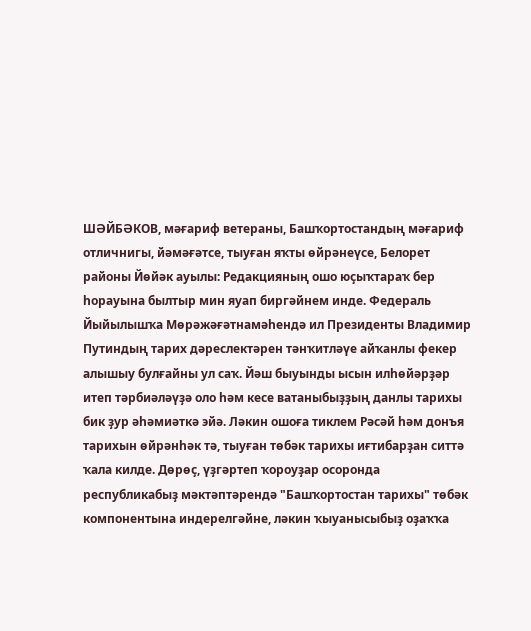ШӘЙБӘКОВ, мәғариф ветераны, Башҡортостандың мәғариф отличнигы, йәмәғәтсе, тыуған яҡты өйрәнеүсе, Белорет районы Йөйәк ауылы: Редакцияның ошо юҫыҡтараҡ бер һорауына былтыр мин яуап биргәйнем инде. Федераль Йыйылышҡа Мөрәжәғәтнамәһендә ил Президенты Владимир Путиндың тарих дәреслектәрен тәнҡитләүе айҡанлы фекер алышыу булғайны ул саҡ. Йәш быуынды ысын илһөйәрҙәр итеп тәрбиәләүҙә оло һәм кесе ватаныбыҙҙың данлы тарихы бик ҙур әһәмиәткә эйә. Ләкин ошоға тиклем Рәсәй һәм донъя тарихын өйрәнһәк тә, тыуған төбәк тарихы иғтибарҙан ситтә ҡала килде. Дөрөҫ, үҙгәртеп ҡороуҙар осоронда республикабыҙ мәктәптәрендә "Башҡортостан тарихы" төбәк компонентына индерелгәйне, ләкин ҡыуанысыбыҙ оҙаҡҡа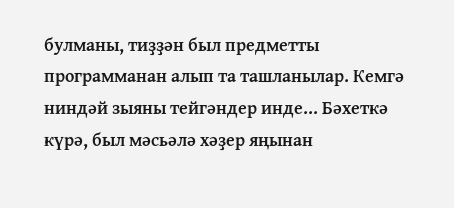булманы, тиҙҙән был предметты программанан алып та ташланылар. Кемгә ниндәй зыяны тейгәндер инде... Бәхеткә күрә, был мәсьәлә хәҙер яңынан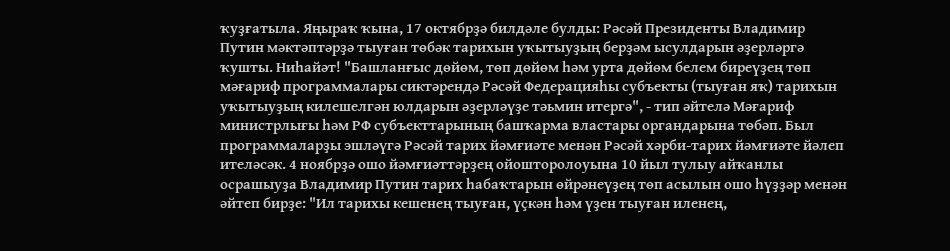ҡуҙғатыла. Яңыраҡ ҡына, 17 октябрҙә билдәле булды: Рәсәй Президенты Владимир Путин мәктәптәрҙә тыуған төбәк тарихын уҡытыуҙың берҙәм ысулдарын әҙерләргә ҡушты. Ниһайәт! "Башланғыс дөйөм, төп дөйөм һәм урта дөйөм белем биреүҙең төп мәғариф программалары сиктәрендә Рәсәй Федерацияһы субъекты (тыуған яҡ) тарихын уҡытыуҙың килешелгән юлдарын әҙерләүҙе тәьмин итергә", - тип әйтелә Мәғариф министрлығы һәм РФ субъекттарының башҡарма властары органдарына төбәп. Был программаларҙы эшләүгә Рәсәй тарих йәмғиәте менән Рәсәй хәрби-тарих йәмғиәте йәлеп ителәсәк. 4 ноябрҙә ошо йәмғиәттәрҙең ойошторолоуына 10 йыл тулыу айҡанлы осрашыуҙа Владимир Путин тарих һабаҡтарын өйрәнеүҙең төп асылын ошо һүҙҙәр менән әйтеп бирҙе: "Ил тарихы кешенең тыуған, үҫкән һәм үҙен тыуған иленең,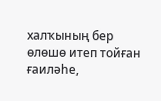халҡының бер өлөшө итеп тойған ғаиләһе,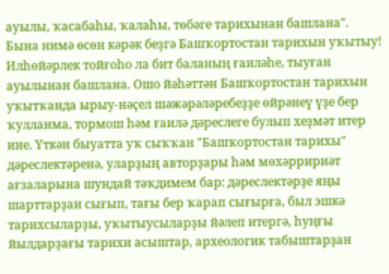ауылы, ҡасабаһы, ҡалаһы, төбәге тарихынан башлана".
Бына нимә өсөн кәрәк беҙгә Башҡортостан тарихын уҡытыу! Илһөйәрлек тойғоһо ла бит баланың ғаиләһе, тыуған ауылынан башлана. Ошо йәһәттән Башҡортостан тарихын уҡытҡанда ырыу-нәҫел шәжәрәләребеҙҙе өйрәнеү үҙе бер ҡулланма, тормош һәм ғаилә дәреслеге булып хеҙмәт итер ине. Үткән быуатта уҡ сыҡҡан "Башҡортостан тарихы" дәреслектәренә, уларҙың авторҙары һәм мөхәрририәт ағзаларына шундай тәҡдимем бар: дәреслектәрҙе яңы шарттарҙан сығып, тағы бер ҡарап сығырға, был эшкә тарихсыларҙы, уҡытыусыларҙы йәлеп итергә, һуңғы йылдарҙағы тарихи асыштар, археологик табыштарҙан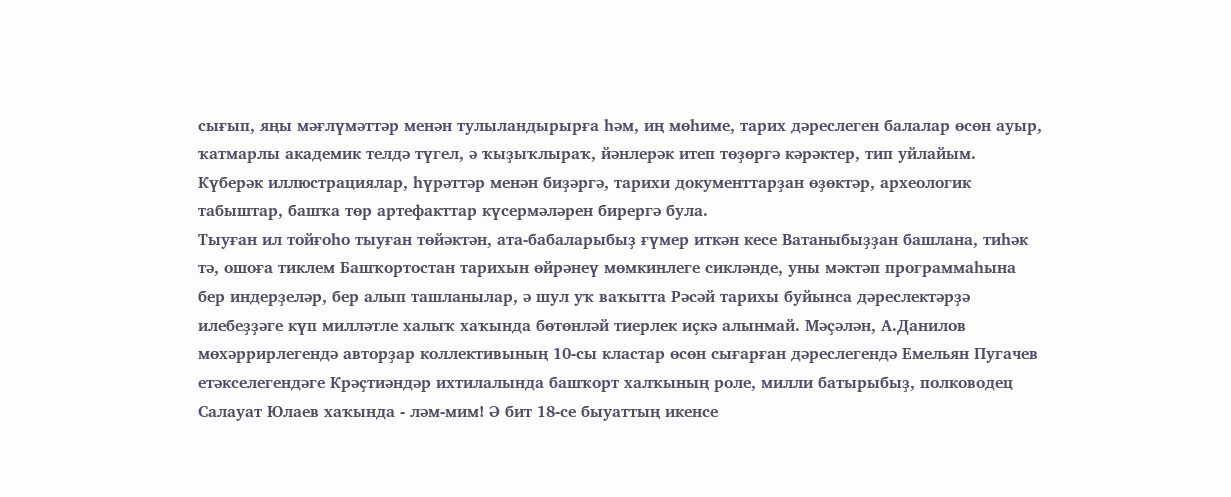сығып, яңы мәғлүмәттәр менән тулыландырырға һәм, иң мөһиме, тарих дәреслеген балалар өсөн ауыр, ҡатмарлы академик телдә түгел, ә ҡыҙыҡлыраҡ, йәнлерәк итеп төҙөргә кәрәктер, тип уйлайым. Күберәк иллюстрациялар, һүрәттәр менән биҙәргә, тарихи документтарҙан өҙөктәр, археологик табыштар, башҡа төр артефакттар күсермәләрен бирергә була.
Тыуған ил тойғоһо тыуған төйәктән, ата-бабаларыбыҙ ғүмер иткән кесе Ватаныбыҙҙан башлана, тиһәк тә, ошоға тиклем Башҡортостан тарихын өйрәнеү мөмкинлеге сикләнде, уны мәктәп программаһына бер индерҙеләр, бер алып ташланылар, ә шул уҡ ваҡытта Рәсәй тарихы буйынса дәреслектәрҙә илебеҙҙәге күп милләтле халыҡ хаҡында бөтөнләй тиерлек иҫкә алынмай. Мәҫәлән, А.Данилов мөхәррирлегендә авторҙар коллективының 10-сы кластар өсөн сығарған дәреслегендә Емельян Пугачев етәкселегендәге Крәҫтиәндәр ихтилалында башҡорт халҡының роле, милли батырыбыҙ, полководец Салауат Юлаев хаҡында - ләм-мим! Ә бит 18-се быуаттың икенсе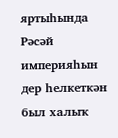яртыһында Рәсәй империяһын дер һелкеткән был халыҡ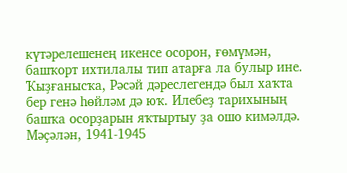күтәрелешенең икенсе осорон, ғөмүмән, башҡорт ихтилалы тип атарға ла булыр ине. Ҡыҙғанысҡа, Рәсәй дәреслегендә был хаҡта бер генә һөйләм дә юҡ. Илебеҙ тарихының башҡа осорҙарын яҡтыртыу ҙа ошо кимәлдә. Мәҫәлән, 1941-1945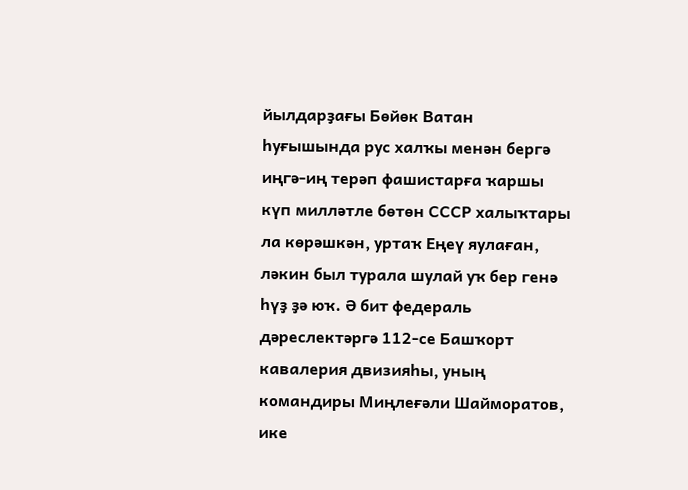йылдарҙағы Бөйөк Ватан һуғышында рус халҡы менән бергә иңгә-иң терәп фашистарға ҡаршы күп милләтле бөтөн СССР халыҡтары ла көрәшкән, уртаҡ Еңеү яулаған, ләкин был турала шулай уҡ бер генә һүҙ ҙә юҡ. Ә бит федераль дәреслектәргә 112-се Башҡорт кавалерия двизияһы, уның командиры Миңлеғәли Шайморатов, ике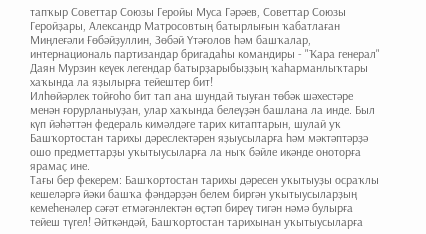тапҡыр Советтар Союзы Геройы Муса Гәрәев, Советтар Союзы Геройҙары, Александр Матросовтың батырлығын ҡабатлаған Миңлеғәли Ғөбәйҙуллин, Зөбәй Үтәғолов һәм башҡалар, интернациональ партизандар бригадаһы командиры - "Ҡара генерал" Даян Мурзин кеүек легендар батырҙарыбыҙҙың ҡаһарманлыҡтары хаҡында ла яҙылырға тейештер бит!
Илһөйәрлек тойғоһо бит тап ана шундай тыуған төбәк шәхестәре менән ғорурланыуҙан, улар хаҡында белеүҙән башлана ла инде. Был күп йәһәттән федераль кимәлдәге тарих китаптарын, шулай уҡ Башҡортостан тарихы дәреслектәрен яҙыусыларға һәм мәктәптәрҙә ошо предметтарҙы уҡытыусыларға ла ныҡ бәйле икәнде оноторға ярамаҫ ине.
Тағы бер фекерем: Башҡортостан тарихы дәресен уҡытыуҙы осраҡлы кешеләргә йәки башҡа фәндәрҙән белем биргән уҡытыусыларҙың кемеһенәлер сәғәт етмәгәнлектән өҫтәп биреү тигән нәмә булырға тейеш түгел! Әйткәндәй, Башҡортостан тарихынан уҡытыусыларға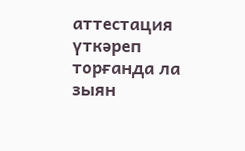аттестация үткәреп торғанда ла зыян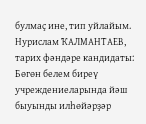булмаҫ ине, тип уйлайым.
Нурислам ҠАЛМАНТАЕВ, тарих фәндәре кандидаты: Бөгөн белем биреү учреждениеларында йәш быуынды илһөйәрҙәр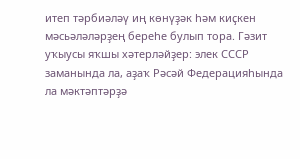итеп тәрбиәләү иң көнүҙәк һәм киҫкен мәсьәләләрҙең береһе булып тора. Гәзит уҡыусы яҡшы хәтерләйҙер: элек СССР заманында ла, аҙаҡ Рәсәй Федерацияһында ла мәктәптәрҙә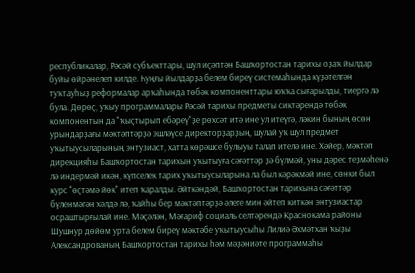республикалар, Рәсәй субъекттары, шул иҫәптән Башҡортостан тарихы оҙаҡ йылдар буйы өйрәнелеп килде. Һуңғы йылдарҙа белем биреү системаһында күҙәтелгән туҡтауһыҙ реформалар арҡаһында төбәк компоненттары юҡҡа сығарылды, тиергә лә була. Дөрөҫ, уҡыу программалары Рәсәй тарихы предметы сиктәрендә төбәк компонентын да "ҡыҫтырып ебәреү"ҙе рөхсәт итә ине ул итеүгә, ләкин бының өсөн урындарҙағы мәктәптәрҙә эшләүсе директорҙарҙың, шулай уҡ шул предмет уҡытыусыларының энтузиаст, хатта көрәшсе булыуы талап ителә ине. Хәйер, мәктәп дирекцияһы Башҡортостан тарихын уҡытыуға сәғәттәр ҙә бүлмәй, уны дәрес теҙмәһенә лә индермәй икән, күпселек тарих уҡытыусыларына ла был кәрәкмәй ине, сөнки был курс "өҫтәмә йөк" итеп ҡаралды. Әйткәндәй, Башҡортостан тарихына сәғәттәр бүленмәгән хәлдә лә, ҡайһы бер мәктәптәрҙә әлеге мин әйтеп киткән энтузиастар осраштырғылай ине. Мәҫәлән, Мәғариф социаль селтәрендә Краснокама районы Шушнур дөйөм урта белем биреү мәктәбе уҡытыусыһы Лилиә Әхмәтхан ҡыҙы Александрованың Башҡортостан тарихы һәм мәҙәниәте программаһы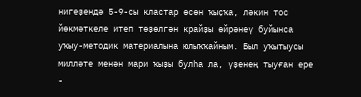нигеҙендә 5-9-сы кластар өсөн ҡыҫҡа, ләкин тос йөкмәткеле итеп төҙөлгән крайҙы өйрәнеү буйынса уҡыу-методик материалына юлыҡҡайным. Был уҡытыусы милләте менән мари ҡыҙы булһа ла, үҙенең тыуған ере -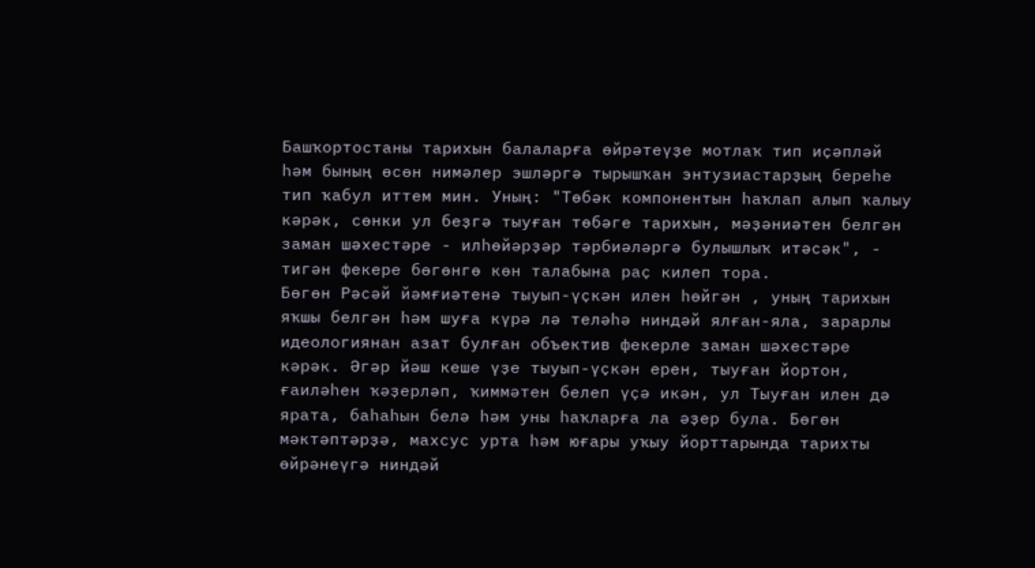Башҡортостаны тарихын балаларға өйрәтеүҙе мотлаҡ тип иҫәпләй һәм бының өсөн нимәлер эшләргә тырышҡан энтузиастарҙың береһе тип ҡабул иттем мин. Уның: "Төбәк компонентын һаҡлап алып ҡалыу кәрәк, сөнки ул беҙгә тыуған төбәге тарихын, мәҙәниәтен белгән заман шәхестәре - илһөйәрҙәр тәрбиәләргә булышлыҡ итәсәк", - тигән фекере бөгөнгө көн талабына раҫ килеп тора.
Бөгөн Рәсәй йәмғиәтенә тыуып-үҫкән илен һөйгән , уның тарихын яҡшы белгән һәм шуға күрә лә теләһә ниндәй ялған-яла, зарарлы идеологиянан азат булған объектив фекерле заман шәхестәре кәрәк. Әгәр йәш кеше үҙе тыуып-үҫкән ерен, тыуған йортон, ғаиләһен ҡәҙерләп, ҡиммәтен белеп үҫә икән, ул Тыуған илен дә ярата, баһаһын белә һәм уны һаҡларға ла әҙер була. Бөгөн мәктәптәрҙә, махсус урта һәм юғары уҡыу йорттарында тарихты өйрәнеүгә ниндәй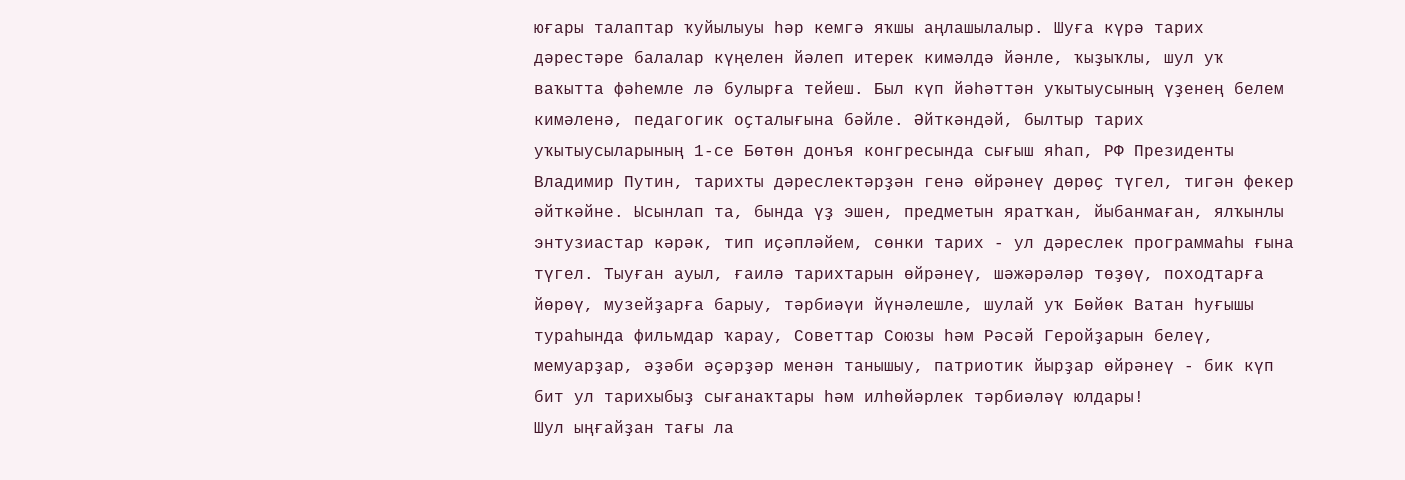юғары талаптар ҡуйылыуы һәр кемгә яҡшы аңлашылалыр. Шуға күрә тарих дәрестәре балалар күңелен йәлеп итерек кимәлдә йәнле, ҡыҙыҡлы, шул уҡ ваҡытта фәһемле лә булырға тейеш. Был күп йәһәттән уҡытыусының үҙенең белем кимәленә, педагогик оҫталығына бәйле. Әйткәндәй, былтыр тарих уҡытыусыларының 1-се Бөтөн донъя конгресында сығыш яһап, РФ Президенты Владимир Путин, тарихты дәреслектәрҙән генә өйрәнеү дөрөҫ түгел, тигән фекер әйткәйне. Ысынлап та, бында үҙ эшен, предметын яратҡан, йыбанмаған, ялҡынлы энтузиастар кәрәк, тип иҫәпләйем, сөнки тарих - ул дәреслек программаһы ғына түгел. Тыуған ауыл, ғаилә тарихтарын өйрәнеү, шәжәрәләр төҙөү, походтарға йөрөү, музейҙарға барыу, тәрбиәүи йүнәлешле, шулай уҡ Бөйөк Ватан һуғышы тураһында фильмдар ҡарау, Советтар Союзы һәм Рәсәй Геройҙарын белеү, мемуарҙар, әҙәби әҫәрҙәр менән танышыу, патриотик йырҙар өйрәнеү - бик күп бит ул тарихыбыҙ сығанаҡтары һәм илһөйәрлек тәрбиәләү юлдары!
Шул ыңғайҙан тағы ла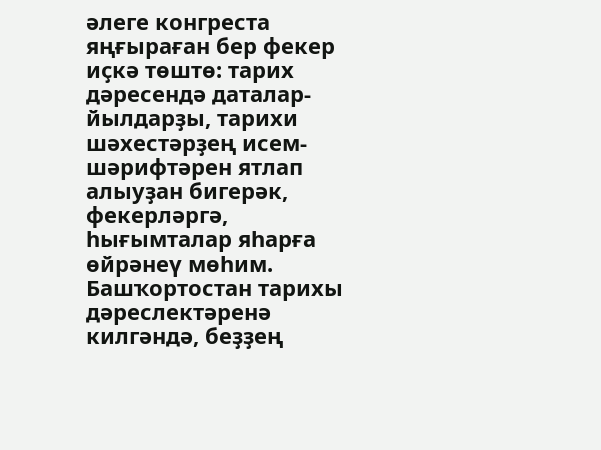әлеге конгреста яңғыраған бер фекер иҫкә төштө: тарих дәресендә даталар-йылдарҙы, тарихи шәхестәрҙең исем-шәрифтәрен ятлап алыуҙан бигерәк, фекерләргә, һығымталар яһарға өйрәнеү мөһим. Башҡортостан тарихы дәреслектәренә килгәндә, беҙҙең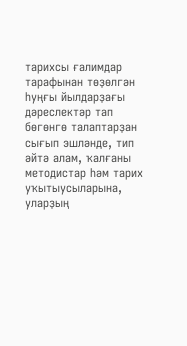тарихсы ғалимдар тарафынан төҙөлгән һуңғы йылдарҙағы дәреслектәр тап бөгөнгө талаптарҙан сығып эшләнде, тип әйтә алам, ҡалғаны методистар һәм тарих уҡытыусыларына, уларҙың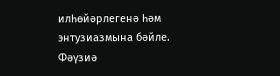илһөйәрлегенә һәм энтузиазмына бәйле.
Фәүзиә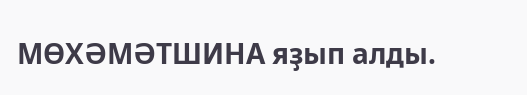МӨХӘМӘТШИНА яҙып алды.